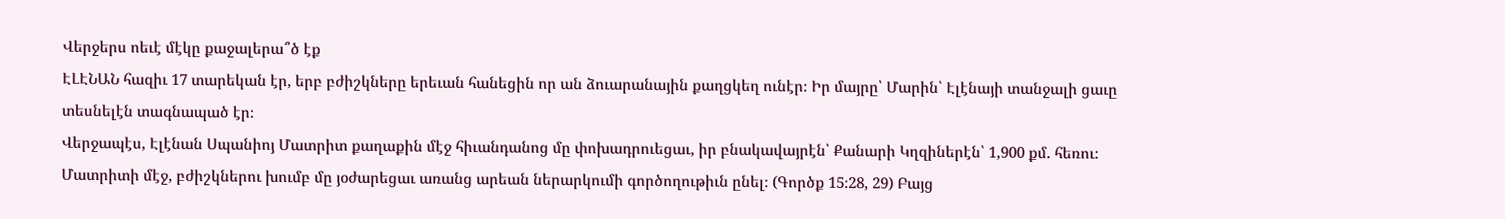Վերջերս ոեւէ մէկը քաջալերա՞ծ էք
ԷԼԷՆԱՆ հազիւ 17 տարեկան էր, երբ բժիշկները երեւան հանեցին որ ան ձուարանային քաղցկեղ ունէր։ Իր մայրը՝ Մարին՝ Էլէնայի տանջալի ցաւը տեսնելէն տագնապած էր։
Վերջապէս, Էլէնան Սպանիոյ Մատրիտ քաղաքին մէջ հիւանդանոց մը փոխադրուեցաւ, իր բնակավայրէն՝ Քանարի Կղզիներէն՝ 1,900 քմ. հեռու։ Մատրիտի մէջ, բժիշկներու խումբ մը յօժարեցաւ առանց արեան ներարկումի գործողութիւն ընել։ (Գործք 15։28, 29) Բայց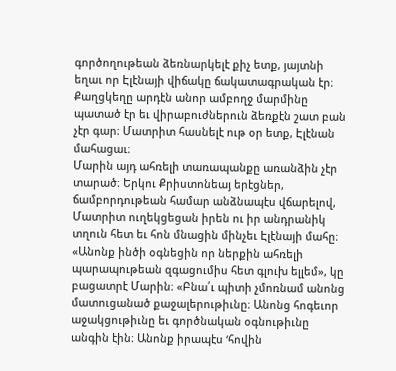գործողութեան ձեռնարկելէ քիչ ետք, յայտնի եղաւ որ Էլէնայի վիճակը ճակատագրական էր։ Քաղցկեղը արդէն անոր ամբողջ մարմինը պատած էր եւ վիրաբուժներուն ձեռքէն շատ բան չէր գար։ Մատրիտ հասնելէ ութ օր ետք, Էլէնան մահացաւ։
Մարին այդ ահռելի տառապանքը առանձին չէր տարած։ Երկու Քրիստոնեայ երէցներ, ճամբորդութեան համար անձնապէս վճարելով, Մատրիտ ուղեկցեցան իրեն ու իր անդրանիկ տղուն հետ եւ հոն մնացին մինչեւ Էլէնայի մահը։ «Անոնք ինծի օգնեցին որ ներքին ահռելի պարապութեան զգացումիս հետ գլուխ ելլեմ», կը բացատրէ Մարին։ «Բնա՛ւ պիտի չմոռնամ անոնց մատուցանած քաջալերութիւնը։ Անոնց հոգեւոր աջակցութիւնը եւ գործնական օգնութիւնը անգին էին։ Անոնք իրապէս ‘հովին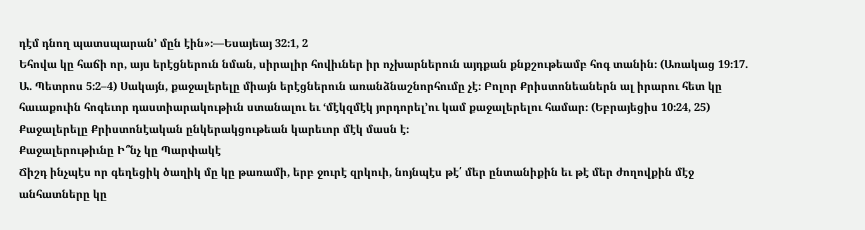դէմ դնող պատսպարան’ մըն էին»։—Եսայեայ 32։1, 2
Եհովա կը հաճի որ, այս երէցներուն նման, սիրալիր հովիւներ իր ոչխարներուն այդքան քնքշութեամբ հոգ տանին։ (Առակաց 19։17. Ա. Պետրոս 5։2–4) Սակայն, քաջալերելը միայն երէցներուն առանձնաշնորհումը չէ։ Բոլոր Քրիստոնեաներն ալ իրարու հետ կը հաւաքուին հոգեւոր դաստիարակութիւն ստանալու եւ ‘մէկզմէկ յորդորել’ու կամ քաջալերելու համար։ (Եբրայեցիս 10։24, 25) Քաջալերելը Քրիստոնէական ընկերակցութեան կարեւոր մէկ մասն է։
Քաջալերութիւնը Ի՞նչ կը Պարփակէ
Ճիշդ ինչպէս որ գեղեցիկ ծաղիկ մը կը թառամի, երբ ջուրէ զրկուի, նոյնպէս թէ՛ մեր ընտանիքին եւ թէ մեր ժողովքին մէջ անհատները կը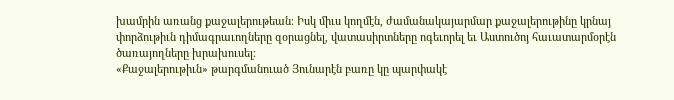խամրին առանց քաջալերութեան։ Իսկ միւս կողմէն, ժամանակայարմար քաջալերութինը կրնայ փորձութիւն դիմագրաւողները զօրացնել, վատասիրտները ոգեւորել եւ Աստուծոյ հաւատարմօրէն ծառայողները խրախուսել։
«Քաջալերութիւն» թարգմանուած Յունարէն բառը կը պարփակէ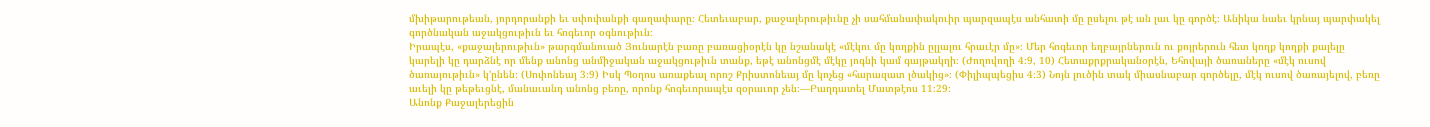մխիթարութեան, յորդորանքի եւ սփոփանքի գաղափարը։ Հետեւաբար, քաջալերութիւնը չի սահմանափակուիր պարզապէս անհատի մը ըսելու թէ ան լաւ կը գործէ։ Անիկա նաեւ կրնայ պարփակել գործնական աջակցութիւն եւ հոգեւոր օգնութիւն։
Իրապէս, «քաջալերութիւն» թարգմանուած Յունարէն բառը բառացիօրէն կը նշանակէ «մէկու մը կողքին ըլլալու հրաւէր մը»։ Մեր հոգեւոր եղբայրներուն ու քոյրերուն հետ կողք կողքի քալելը կարելի կը դարձնէ որ մենք անոնց անմիջական աջակցութիւն տանք, եթէ անոնցմէ մէկը յոգնի կամ գայթակղի։ (Ժողովողի 4։9, 10) Հետաքրքրականօրէն, Եհովայի ծառաները «մէկ ուսով ծառայութիւն» կ’ընեն։ (Սոփոնեայ 3։9) Իսկ Պօղոս առաքեալ որոշ Քրիստոնեայ մը կոչեց «հարազատ լծակից»։ (Փիլիպպեցիս 4։3) Նոյն լուծին տակ միասնաբար գործելը, մէկ ուսով ծառայելով, բեռը աւելի կը թեթեւցնէ, մանաւանդ անոնց բեռը, որոնք հոգեւորապէս զօրաւոր չեն։—Բաղդատել Մատթէոս 11։29։
Անոնք Քաջալերեցին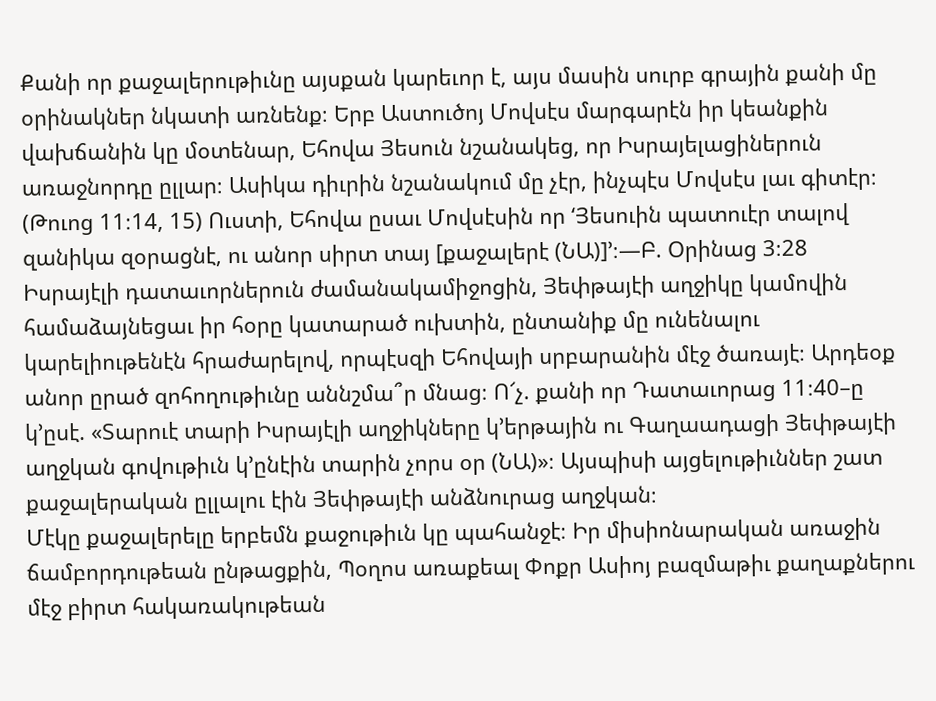Քանի որ քաջալերութիւնը այսքան կարեւոր է, այս մասին սուրբ գրային քանի մը օրինակներ նկատի առնենք։ Երբ Աստուծոյ Մովսէս մարգարէն իր կեանքին վախճանին կը մօտենար, Եհովա Յեսուն նշանակեց, որ Իսրայելացիներուն առաջնորդը ըլլար։ Ասիկա դիւրին նշանակում մը չէր, ինչպէս Մովսէս լաւ գիտէր։ (Թուոց 11։14, 15) Ուստի, Եհովա ըսաւ Մովսէսին որ ‘Յեսուին պատուէր տալով զանիկա զօրացնէ, ու անոր սիրտ տայ [քաջալերէ (ՆԱ)]’։—Բ. Օրինաց 3։28
Իսրայէլի դատաւորներուն ժամանակամիջոցին, Յեփթայէի աղջիկը կամովին համաձայնեցաւ իր հօրը կատարած ուխտին, ընտանիք մը ունենալու կարելիութենէն հրաժարելով, որպէսզի Եհովայի սրբարանին մէջ ծառայէ։ Արդեօք անոր ըրած զոհողութիւնը աննշմա՞ր մնաց։ Ո՜չ. քանի որ Դատաւորաց 11։40–ը կ’ըսէ. «Տարուէ տարի Իսրայէլի աղջիկները կ’երթային ու Գաղաադացի Յեփթայէի աղջկան գովութիւն կ’ընէին տարին չորս օր (ՆԱ)»։ Այսպիսի այցելութիւններ շատ քաջալերական ըլլալու էին Յեփթայէի անձնուրաց աղջկան։
Մէկը քաջալերելը երբեմն քաջութիւն կը պահանջէ։ Իր միսիոնարական առաջին ճամբորդութեան ընթացքին, Պօղոս առաքեալ Փոքր Ասիոյ բազմաթիւ քաղաքներու մէջ բիրտ հակառակութեան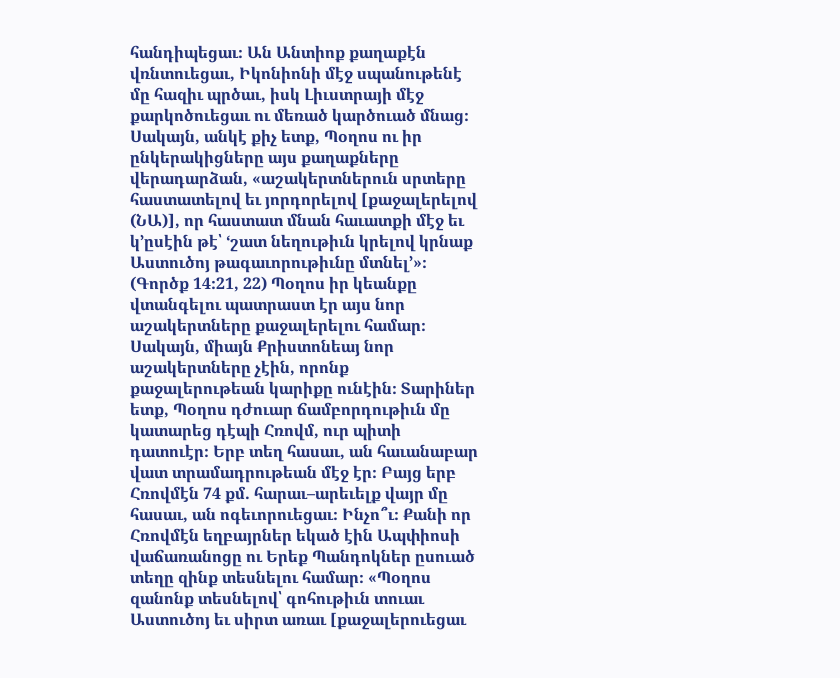հանդիպեցաւ։ Ան Անտիոք քաղաքէն վռնտուեցաւ, Իկոնիոնի մէջ սպանութենէ մը հազիւ պրծաւ, իսկ Լիւստրայի մէջ քարկոծուեցաւ ու մեռած կարծուած մնաց։ Սակայն, անկէ քիչ ետք, Պօղոս ու իր ընկերակիցները այս քաղաքները վերադարձան, «աշակերտներուն սրտերը հաստատելով եւ յորդորելով [քաջալերելով (ՆԱ)], որ հաստատ մնան հաւատքի մէջ եւ կ’ըսէին թէ՝ ‘շատ նեղութիւն կրելով կրնաք Աստուծոյ թագաւորութիւնը մտնել’»։ (Գործք 14։21, 22) Պօղոս իր կեանքը վտանգելու պատրաստ էր այս նոր աշակերտները քաջալերելու համար։
Սակայն, միայն Քրիստոնեայ նոր աշակերտները չէին, որոնք քաջալերութեան կարիքը ունէին։ Տարիներ ետք, Պօղոս դժուար ճամբորդութիւն մը կատարեց դէպի Հռովմ, ուր պիտի դատուէր։ Երբ տեղ հասաւ, ան հաւանաբար վատ տրամադրութեան մէջ էր։ Բայց երբ Հռովմէն 74 քմ. հարաւ–արեւելք վայր մը հասաւ, ան ոգեւորուեցաւ։ Ինչո՞ւ։ Քանի որ Հռովմէն եղբայրներ եկած էին Ապփիոսի վաճառանոցը ու Երեք Պանդոկներ ըսուած տեղը զինք տեսնելու համար։ «Պօղոս զանոնք տեսնելով՝ գոհութիւն տուաւ Աստուծոյ եւ սիրտ առաւ [քաջալերուեցաւ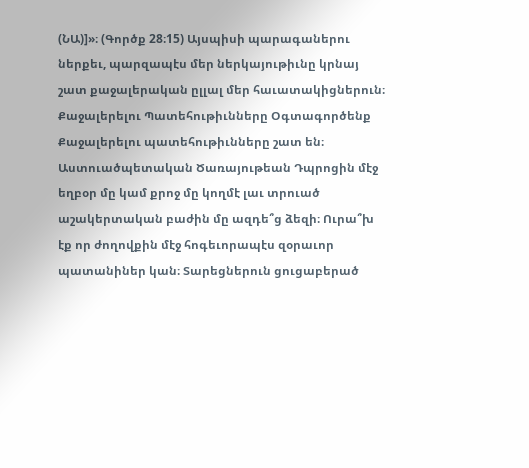(ՆԱ)]»։ (Գործք 28։15) Այսպիսի պարագաներու ներքեւ, պարզապէս մեր ներկայութիւնը կրնայ շատ քաջալերական ըլլալ մեր հաւատակիցներուն։
Քաջալերելու Պատեհութիւնները Օգտագործենք
Քաջալերելու պատեհութիւնները շատ են։ Աստուածպետական Ծառայութեան Դպրոցին մէջ եղբօր մը կամ քրոջ մը կողմէ լաւ տրուած աշակերտական բաժին մը ազդե՞ց ձեզի։ Ուրա՞խ էք որ ժողովքին մէջ հոգեւորապէս զօրաւոր պատանիներ կան։ Տարեցներուն ցուցաբերած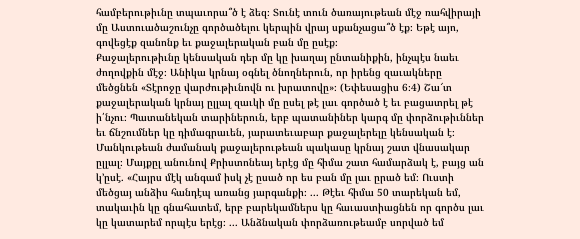համբերութիւնը տպաւորա՞ծ է ձեզ։ Տունէ տուն ծառայութեան մէջ ռահվիրայի մը Աստուածաշունչը գործածելու կերպին վրայ սքանչացա՞ծ էք։ Եթէ այո, գովեցէք զանոնք եւ քաջալերական բան մը ըսէք։
Քաջալերութիւնը կենսական դեր մը կը խաղայ ընտանիքին, ինչպէս նաեւ ժողովքին մէջ։ Անիկա կրնայ օգնել ծնողներուն, որ իրենց զաւակները մեծցնեն «Տէրոջը վարժութիւնովն ու խրատովը»։ (Եփեսացիս 6։4) Շա՜տ քաջալերական կրնայ ըլլալ զաւկի մը ըսել թէ լաւ գործած է եւ բացատրել թէ ի՛նչու։ Պատանեկան տարիներուն, երբ պատանիներ կարգ մը փորձութիւններ եւ ճնշումներ կը դիմագրաւեն, յարատեւաբար քաջալերելը կենսական է։
Մանկութեան ժամանակ քաջալերութեան պակասը կրնայ շատ վնասակար ըլլալ։ Մայքըլ անունով Քրիստոնեայ երէց մը հիմա շատ համարձակ է, բայց ան կ’ըսէ. «Հայրս մէկ անգամ իսկ չէ ըսած որ ես բան մը լաւ ըրած եմ։ Ուստի մեծցայ անձիս հանդէպ առանց յարգանքի։ ... Թէեւ հիմա 50 տարեկան եմ, տակաւին կը գնահատեմ, երբ բարեկամներս կը հաւաստիացնեն որ գործս լաւ կը կատարեմ որպէս երէց։ ... Անձնական փորձառութեամբ սորված եմ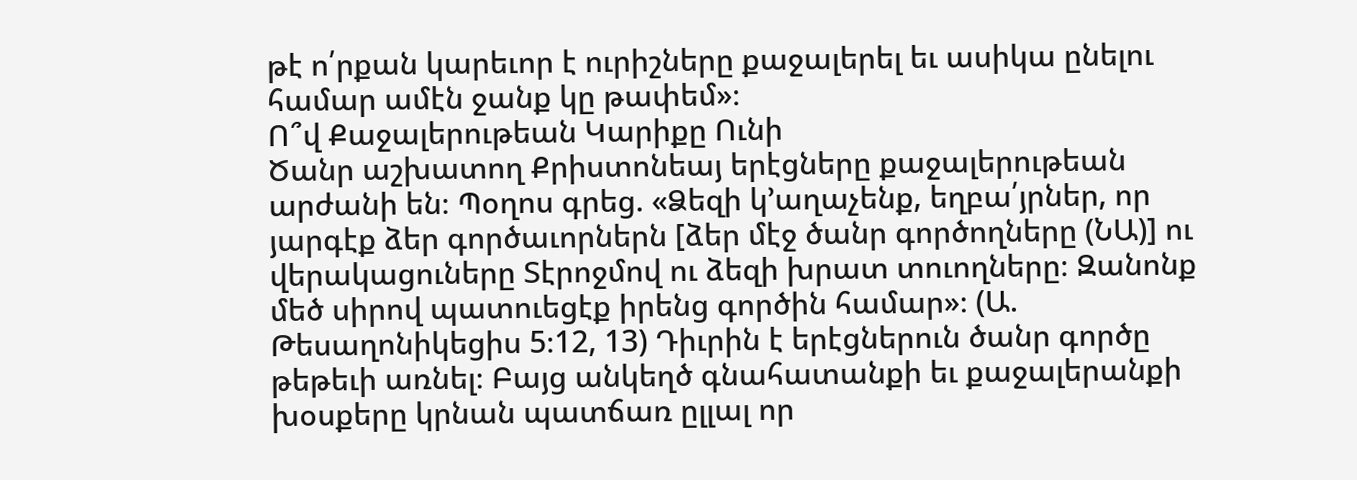թէ ո՛րքան կարեւոր է ուրիշները քաջալերել եւ ասիկա ընելու համար ամէն ջանք կը թափեմ»։
Ո՞վ Քաջալերութեան Կարիքը Ունի
Ծանր աշխատող Քրիստոնեայ երէցները քաջալերութեան արժանի են։ Պօղոս գրեց. «Ձեզի կ’աղաչենք, եղբա՛յրներ, որ յարգէք ձեր գործաւորներն [ձեր մէջ ծանր գործողները (ՆԱ)] ու վերակացուները Տէրոջմով ու ձեզի խրատ տուողները։ Զանոնք մեծ սիրով պատուեցէք իրենց գործին համար»։ (Ա. Թեսաղոնիկեցիս 5։12, 13) Դիւրին է երէցներուն ծանր գործը թեթեւի առնել։ Բայց անկեղծ գնահատանքի եւ քաջալերանքի խօսքերը կրնան պատճառ ըլլալ որ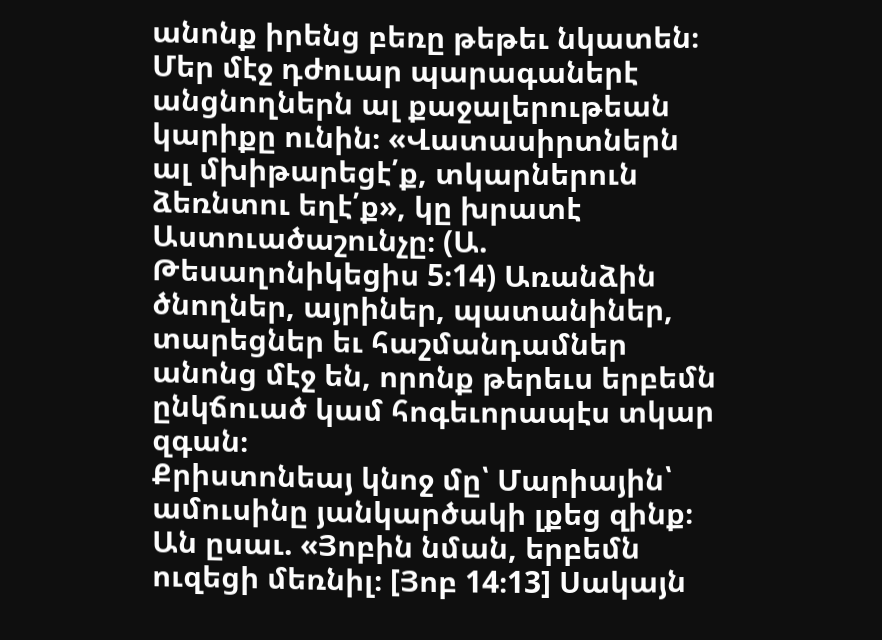անոնք իրենց բեռը թեթեւ նկատեն։
Մեր մէջ դժուար պարագաներէ անցնողներն ալ քաջալերութեան կարիքը ունին։ «Վատասիրտներն ալ մխիթարեցէ՛ք, տկարներուն ձեռնտու եղէ՛ք», կը խրատէ Աստուածաշունչը։ (Ա. Թեսաղոնիկեցիս 5։14) Առանձին ծնողներ, այրիներ, պատանիներ, տարեցներ եւ հաշմանդամներ անոնց մէջ են, որոնք թերեւս երբեմն ընկճուած կամ հոգեւորապէս տկար զգան։
Քրիստոնեայ կնոջ մը՝ Մարիային՝ ամուսինը յանկարծակի լքեց զինք։ Ան ըսաւ. «Յոբին նման, երբեմն ուզեցի մեռնիլ։ [Յոբ 14։13] Սակայն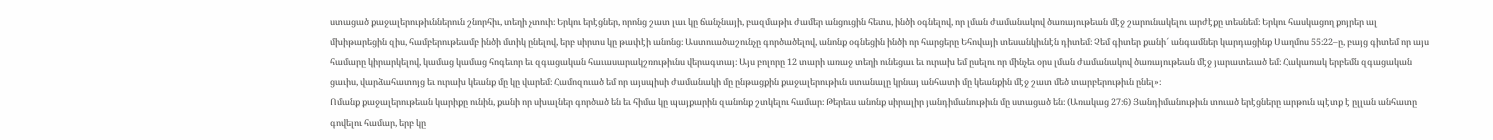ստացած քաջալերութիւններուն շնորհիւ, տեղի չտուի։ Երկու երէցներ, որոնց շատ լաւ կը ճանչնայի, բազմաթիւ ժամեր անցուցին հետս, ինծի օգնելով, որ լման ժամանակով ծառայութեան մէջ շարունակելու արժէքը տեսնեմ։ Երկու հասկացող քոյրեր ալ մխիթարեցին զիս, համբերութեամբ ինծի մտիկ ընելով, երբ սիրտս կը թափէի անոնց։ Աստուածաշունչը գործածելով, անոնք օգնեցին ինծի որ հարցերը Եհովայի տեսանկիւնէն դիտեմ։ Չեմ գիտեր քանի՜ անգամներ կարդացինք Սաղմոս 55։22–ը, բայց գիտեմ որ այս համարը կիրարկելով, կամաց կամաց հոգեւոր եւ զգացական հաւասարակշռութիւնս վերագտայ։ Այս բոլորը 12 տարի առաջ տեղի ունեցաւ եւ ուրախ եմ ըսելու որ մինչեւ օրս լման ժամանակով ծառայութեան մէջ յարատեւած եմ։ Հակառակ երբեմն զգացական ցաւիս, վարձահատոյց եւ ուրախ կեանք մը կը վարեմ։ Համոզուած եմ որ այսպիսի ժամանակի մը ընթացքին քաջալերութիւն ստանալը կրնայ անհատի մը կեանքին մէջ շատ մեծ տարբերութիւն ընել»։
Ոմանք քաջալերութեան կարիքը ունին, քանի որ սխալներ գործած են եւ հիմա կը պայքարին զանոնք շտկելու համար։ Թերեւս անոնք սիրալիր յանդիմանութիւն մը ստացած են։ (Առակաց 27։6) Յանդիմանութիւն տուած երէցները արթուն պէտք է ըլլան անհատը գովելու համար, երբ կը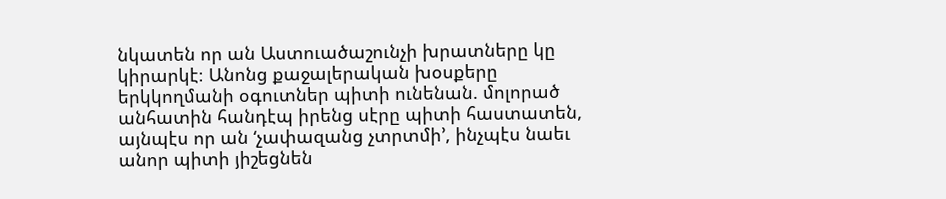նկատեն որ ան Աստուածաշունչի խրատները կը կիրարկէ։ Անոնց քաջալերական խօսքերը երկկողմանի օգուտներ պիտի ունենան. մոլորած անհատին հանդէպ իրենց սէրը պիտի հաստատեն, այնպէս որ ան ‘չափազանց չտրտմի’, ինչպէս նաեւ անոր պիտի յիշեցնեն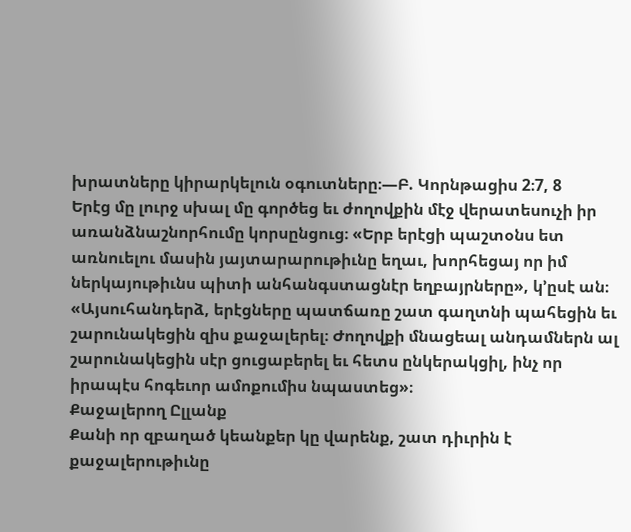խրատները կիրարկելուն օգուտները։—Բ. Կորնթացիս 2։7, 8
Երէց մը լուրջ սխալ մը գործեց եւ ժողովքին մէջ վերատեսուչի իր առանձնաշնորհումը կորսընցուց։ «Երբ երէցի պաշտօնս ետ առնուելու մասին յայտարարութիւնը եղաւ, խորհեցայ որ իմ ներկայութիւնս պիտի անհանգստացնէր եղբայրները», կ’ըսէ ան։ «Այսուհանդերձ, երէցները պատճառը շատ գաղտնի պահեցին եւ շարունակեցին զիս քաջալերել։ Ժողովքի մնացեալ անդամներն ալ շարունակեցին սէր ցուցաբերել եւ հետս ընկերակցիլ, ինչ որ իրապէս հոգեւոր ամոքումիս նպաստեց»։
Քաջալերող Ըլլանք
Քանի որ զբաղած կեանքեր կը վարենք, շատ դիւրին է քաջալերութիւնը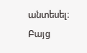անտեսել։ Բայց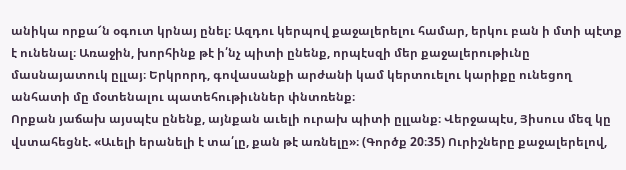անիկա որքա՜ն օգուտ կրնայ ընել։ Ազդու կերպով քաջալերելու համար, երկու բան ի մտի պէտք է ունենալ։ Առաջին, խորհինք թէ ի՛նչ պիտի ընենք, որպէսզի մեր քաջալերութիւնը մասնայատուկ ըլլայ։ Երկրորդ, գովասանքի արժանի կամ կերտուելու կարիքը ունեցող անհատի մը մօտենալու պատեհութիւններ փնտռենք։
Որքան յաճախ այսպէս ընենք, այնքան աւելի ուրախ պիտի ըլլանք։ Վերջապէս, Յիսուս մեզ կը վստահեցնէ. «Աւելի երանելի է տա՛լը, քան թէ առնելը»։ (Գործք 20։35) Ուրիշները քաջալերելով,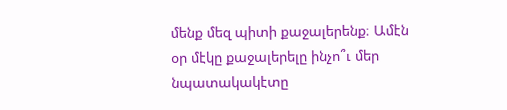մենք մեզ պիտի քաջալերենք։ Ամէն օր մէկը քաջալերելը ինչո՞ւ մեր նպատակակէտը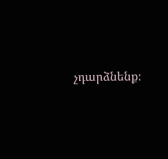չդարձնենք։